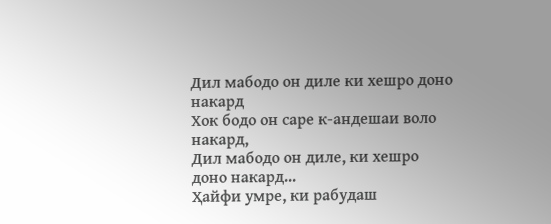Дил мабодо он диле ки хешро доно накард
Хок бодо он саре к-андешаи воло накард,
Дил мабодо он диле, ки хешро доно накард...
Ҳайфи умре, ки рабудаш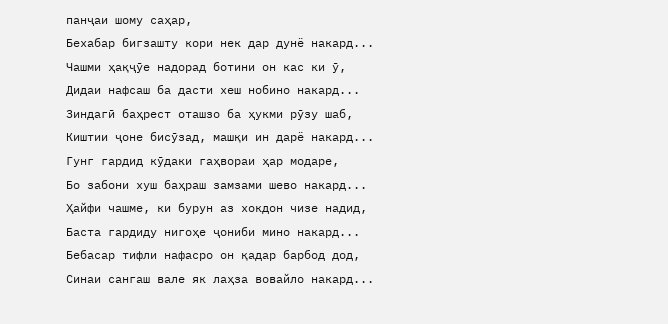панҷаи шому саҳар,
Бехабар бигзашту кори нек дар дунё накард...
Чашми ҳақҷӯе надорад ботини он кас ки ӯ,
Дидаи нафсаш ба дасти хеш нобино накард...
Зиндагӣ баҳрест оташзо ба ҳукми рӯзу шаб,
Киштии ҷоне бисӯзад, машқи ин дарё накард...
Гунг гардид кӯдаки гаҳвораи ҳар модаре,
Бо забони хуш баҳраш замзами шево накард...
Ҳайфи чашме, ки бурун аз хокдон чизе надид,
Баста гардиду нигоҳе ҷониби мино накард...
Бебасар тифли нафасро он қадар барбод дод,
Синаи сангаш вале як лаҳза вовайло накард...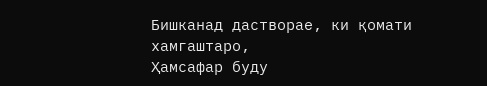Бишканад дастворае, ки қомати хамгаштаро,
Ҳамсафар буду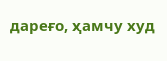дареғо, ҳамчу худ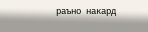раъно накард